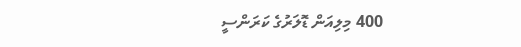400 މިލިއަން ޑޮލަރުގެ ކަރަންސީ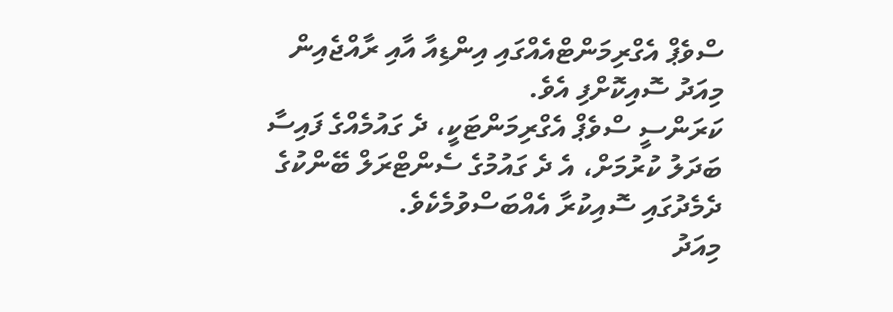ސްވެޕް އެގްރިމަންޓްއެއްގައި އިންޑިއާ އާއި ރާއްޖެއިން މިއަދު ސޮއިކޮށްފި އެވެ.
ކަރަންސީ ސްވެޕް އެގްރިމަންޓަކީ، ދެ ގައުމެއްގެ ފައިސާ ބަދަލު ކުރުމަށް، އެ ދެ ގައުމުގެ ސެންޓްރަލް ބޭންކުގެ ދެމެދުގައި ސޮއިކުރާ އެއްބަސްވުމެކެވެ.
މިއަދު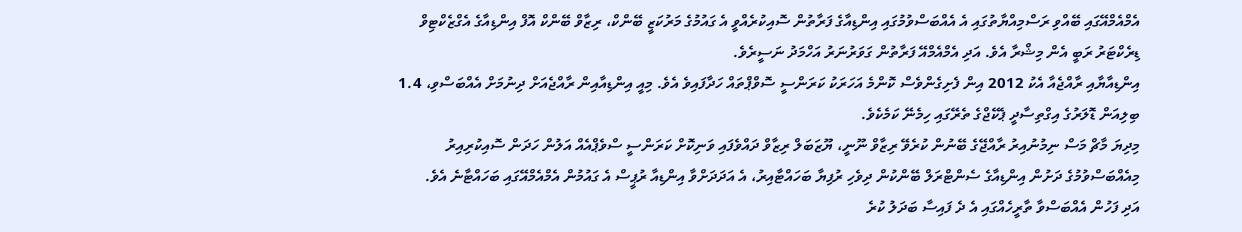އެމްއެމްއޭގައި ބޭއްވި ރަސްމިއްޔާތުގައި އެ އެއްބަސްވުމުގައި އިންޑިއާގެ ފަރާތުން ސޮއިކުރެއްވީ އެ ގައުމުގެ މަރުކަޒީ ބޭންކް، ރިޒާވް ބޭންކް އޮފް އިންޑިއާގެ އެގްޒެކްޓިވް ޑިރެކްޓަރު ރަބީ އެން މިޝްރާ އެވެ. އަދި އެމްއެމްއޭ ފަރާތުން ގަވަރުނަރު އަހްމަދު ނަސީރެވެ.
އިންޑިއާޔާއި ރާއްޖެއާ އެކު 2012 އިން ފެށިގެންވެސް ކޮންމެ އަހަރަކު ކަރަންސީ ސޮވްޕްތައް ހަދާފައިވެ އެވެ. މިއީ އިންޑިއާއިން ރާއްޖެއަށް ދިނުމަށް އެއްބަސްވި، 1.4 ބިލިއަން ޑޮލަރުގެ އިގްތިސާދީ ޕެކޭޖްގެ ތެރޭގައި ހިމެނޭ ކަމެކެވެ.
މިދިޔަ މާޗް މަސް ނިމުނުއިރު ރާއްޖޭގެ ބޭނުން ކުރެވޭ ރިޒާވް ނޫނީ، ޔޫޒަބަލް ރިޒާވް ދައްވެފައި ވަނިކޮށް ކަރަންސީ ސްވެޕްއެއް އަލުން ހަދަން ސޮއިކުރިއިރު މިއެއްބަސްވުމުގެ ދަށުން އިންޑިއާގެ ސެންޓްރަލް ބޭންކުން ދިވެހި ރުފިޔާ ބަހައްޓާއިރު، އެ އަދަދަށްވާ އިންޑިއާ ރުޕީސް އެ ގައުމުން އެމްއެމްއޭގައި ބަހައްޓާނެ އެވެ.
އަދި ފަހުން އެއްބަސްވާ ތާރީހެއްގައި އެ ދެ ފައިސާ ބަދަލު ކުރެ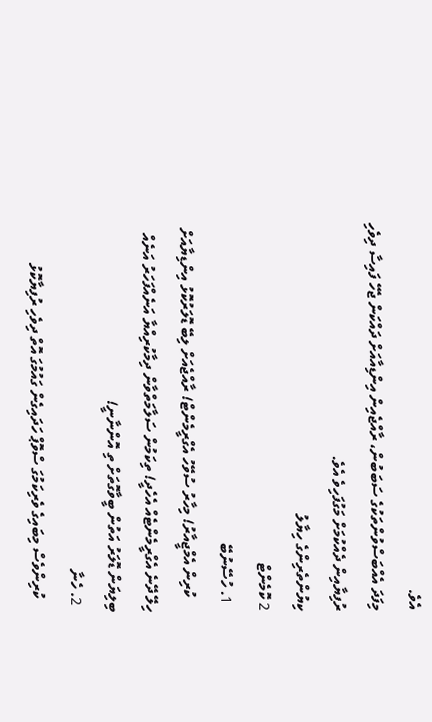އެވެ.
މިފަދަ އެއްބަސްވުންތަކުގެ ސަބަބުން، ރާއްޖެއިން އިންޑިއާއަށް ދައްކަން ޖެހޭ ފައިސާ ދިވެހި ރުފިޔާއިން ދެއްކުމަށް މަގުފަހިވެ އެވެ.
ކިޔުންތެރިންގެ ހިޔާލު
2 ކޮމެންޓް
  1. ހުސޭނުބޭ
    ކުރިން އެމްޖީއާރު! މިހާރު ސުވޭހު އެގްރީމެންޓް! ރާއްޖެއަށް ލިބޭ ޑޮލަރުކޮޅު އިންޑިޔާއަށް ހިލޭ ދޭނެ އެގްރީމެންޓެއް އެހެދީ! ތިކަމުން ސަލާމަތްވާން ދިމާކުރިއްޔާ އަނެއްފަހަރު އަނެއް ބިލިޔަން ޑޮލަރު އަތުން ބީވާގޮތަށް ތި އޮންނާނީ!
  2. ހެނާ
    ކުރިންވެސް މިބައިގެ ވެރިކަމުގަ ސްވޮޕް ހަދައިގެން ގައުމުގަ އޮތް ދިވެހި ރުފިޔާކޮޅު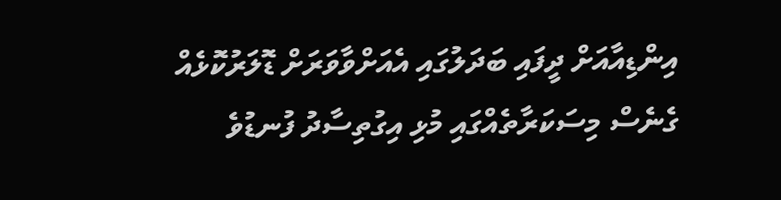އިންޑިއާއަށް ދީފައި ބަދަލުގައި އެއަށްވާވަރަށް ޑޮލަރުކޮޅެއް ގެނެސް މިސަކަރާތެއްގައި މުޅި އިގުތިސާދު ފުނޑުވެ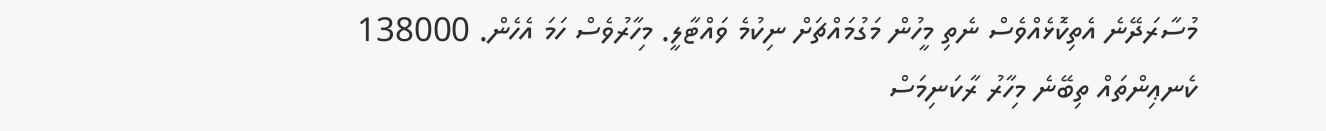މުސާރަދޭނެ އެތިކޮޅެއްވެސް ނެތި މީހުން މަގުމައްޗަށް ނިކުމެ ވައްޓާލީ. މިހާރުވެސް ހަމަ އެހެން. 138000 ކެނޢިންތައް ތިބޭނެ މިހާރު ރާކަނިމަސް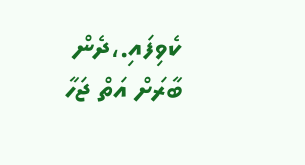ކެވިފައި.،ދެން ބާރަށް އަތް ޖަހާ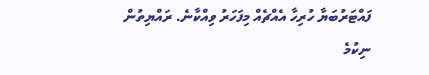ފައްޓަރުބަޔާ ހުރިހާ އެއްޗެއް މިފަހަރު ވިއްކާނެ. ރައްޔިތުން ނިކުމެ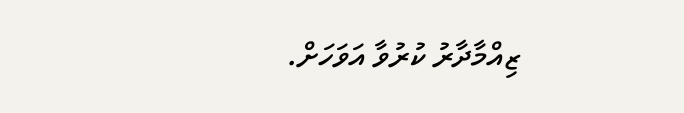ޒިއްމާދާރު ކުރުވާ އަވަހަށް.